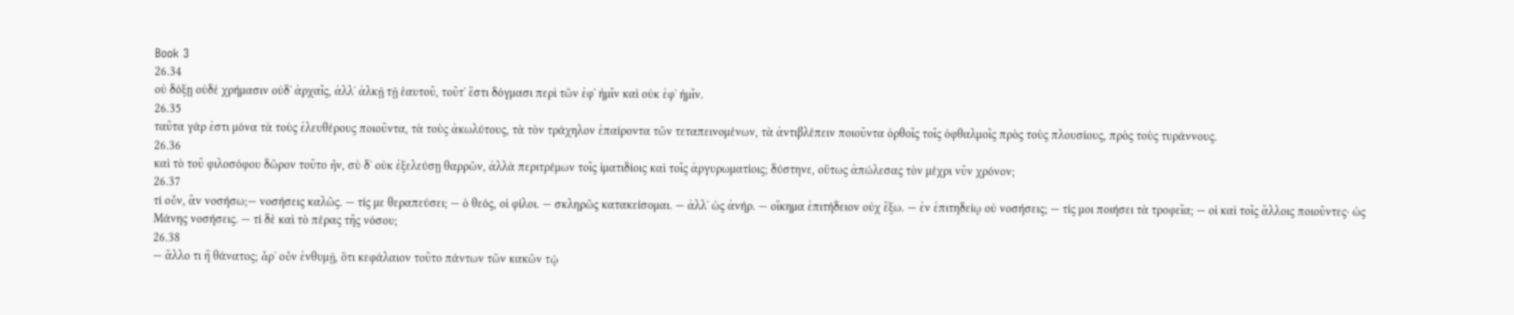Book 3
26.34
οὐ δόξῃ οὐδὲ χρήμασιν οὐδʼ ἀρχαῖς, ἀλλʼ ἀλκῇ τῇ ἑαυτοῦ, τοῦτʼ ἔστι δόγμασι περὶ τῶν ἐφʼ ἡμῖν καὶ οὐκ ἐφʼ ἡμῖν.
26.35
ταῦτα γάρ ἐστι μόνα τὰ τοὺς ἐλευθέρους ποιοῦντα, τὰ τοὺς ἀκωλύτους, τὰ τὸν τράχηλον ἐπαίροντα τῶν τεταπεινομένων, τὰ ἀντιβλέπειν ποιοῦντα ὀρθοῖς τοῖς ὀφθαλμοῖς πρὸς τοὺς πλουσίους, πρὸς τοὺς τυράννους.
26.36
καὶ τὸ τοῦ φιλοσόφου δῶρον τοῦτο ἦν, σὺ δʼ οὐκ ἐξελεύσῃ θαρρῶν, ἀλλὰ περιτρέμων τοῖς ἱματιδίοις καὶ τοῖς ἀργυρωματίοις; δύστηνε, οὕτως ἀπώλεσας τὸν μέχρι νῦν χρόνον;
26.37
τί οὖν, ἂν νοσήσω;— νοσήσεις καλῶς. — τίς με θεραπεύσει; — ὁ θεός, οἱ φίλοι. — σκληρῶς κατακείσομαι. — ἀλλʼ ὡς ἀνήρ. — οἴκημα ἐπιτήδειον οὐχ ἕξω. — ἐν ἐπιτηδείῳ οὐ νοσήσεις; — τίς μοι ποιήσει τὰ τροφεῖα; — οἱ καὶ τοῖς ἄλλοις ποιοῦντες· ὡς Μάνης νοσήσεις. — τί δὲ καὶ τὸ πέρας τῆς νόσου;
26.38
— ἄλλο τι ἢ θάνατος; ἆρʼ οὖν ἐνθυμῇ, ὅτι κεφάλαιον τοῦτο πάντων τῶν κακῶν τῷ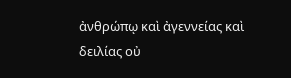ἀνθρώπῳ καὶ ἀγεννείας καὶ δειλίας οὐ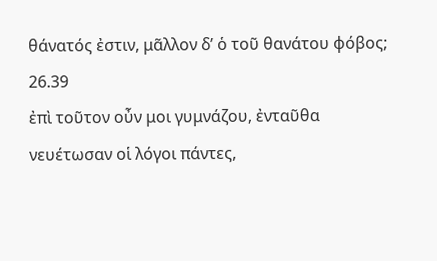θάνατός ἐστιν, μᾶλλον δʼ ὁ τοῦ θανάτου φόβος;
26.39
ἐπὶ τοῦτον οὖν μοι γυμνάζου, ἐνταῦθα νευέτωσαν οἱ λόγοι πάντες,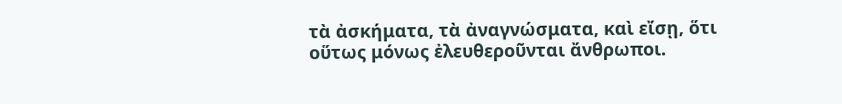τὰ ἀσκήματα, τὰ ἀναγνώσματα, καὶ εἴσῃ, ὅτι οὕτως μόνως ἐλευθεροῦνται ἄνθρωποι.